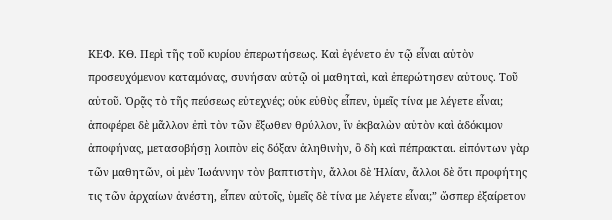ΚΕΦ. ΚΘ. Περὶ τῆς τοῦ κυρίου ἐπερωτήσεως. Καὶ ἐγένετο ἐν τῷ εἶναι αὐτὸν προσευχόμενον καταμόνας, συνήσαν αὐτῷ οἱ μαθηταὶ, καὶ ἐπερώτησεν αὐτους. Τοῦ αὐτοῦ. Ὁρᾷς τὸ τῆς πεύσεως εὐτεχνές; οὐκ εὐθὺς εἶπεν, ὑμεῖς τίνα με λέγετε εἶναι; ἀποφέρει δὲ μᾶλλον ἐπὶ τὸν τῶν ἔξωθεν θρύλλον, ἵν ἐκβαλὼν αὐτὸν καὶ ἀδόκιμον ἀποφήνας, μετασοβήσῃ λοιπὸν εἰς δόξαν ἀληθινὴν, ὃ δὴ καὶ πέπρακται. εἰπόντων γὰρ τῶν μαθητῶν, οἱ μὲν Ἰωάννην τὸν βαπτιστὴν, ἄλλοι δὲ Ἠλίαν, ἄλλοι δὲ ὅτι προφήτης τις τῶν ἀρχαίων ἀνέστη, εἶπεν αὐτοῖς, ὑμεῖς δὲ τίνα με λέγετε εἶναι;” ὥσπερ ἐξαίρετον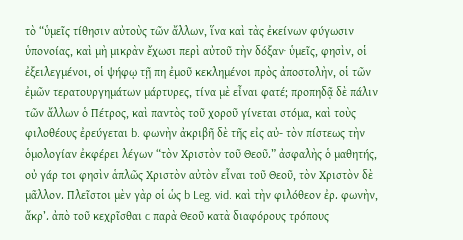τὸ “ὑμεῖς τίθησιν αὐτοὺς τῶν ἄλλων, ἵνα καὶ τὰς ἐκείνων φύγωσιν ὑπονοίας, καὶ μὴ μικρὰν ἔχωσι περὶ αὐτοῦ τὴν δόξαν· ὑμεῖς, φησὶν, οἱ ἐξειλεγμένοι, οἱ ψήφῳ τῇ πη ἐμοῦ κεκλημένοι πρὸς ἀποστολὴν, οἱ τῶν ἐμῶν τερατουργημάτων μάρτυρες, τίνα μὲ εἶναι φατέ; προπηδᾷ δὲ πάλιν τῶν ἄλλων ὁ Πέτρος, καὶ παντὸς τοῦ χοροῦ γίνεται στόμα, καὶ τοὺς φιλοθέους ἐρεύγεται b. φωνὴν ἀκριβῆ δὲ τῆς εἰς αὐ- τὸν πίστεως τὴν ὁμολογίαν ἐκφέρει λέγων “τὸν Χριστὸν τοῦ Θεοῦ.” ἀσφαλὴς ὁ μαθητής, οὐ γάρ τοι φησὶν ἁπλῶς Χριστὸν αὐτὸν εἶναι τοῦ Θεοῦ, τὸν Χριστὸν δὲ μᾶλλον. Πλεῖστοι μὲν γὰρ οἱ ὡς b Leg. vid. καὶ τὴν φιλόθεον ἐρ. φωνὴν, ἄκρ’. ἀπὸ τοῦ κεχρῖσθαι c παρὰ Θεοῦ κατὰ διαφόρους τρόπους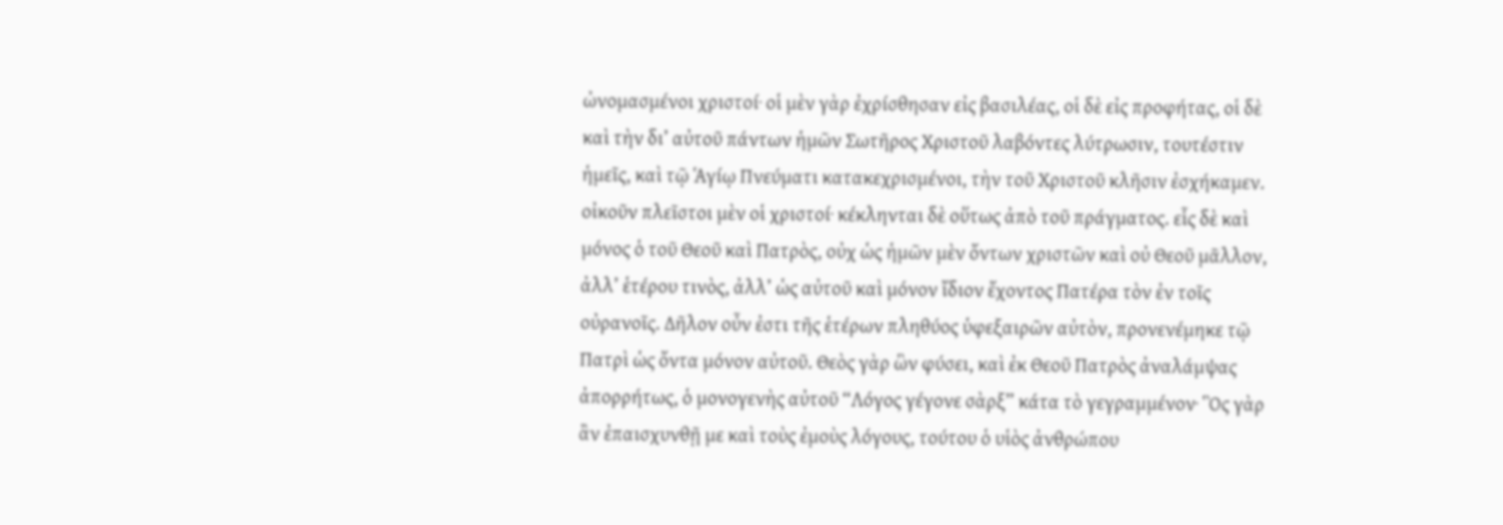ὠνομασμένοι χριστοί· οἱ μὲν γὰρ ἐχρίσθησαν εἰς βασιλέας, οἱ δὲ εἰς προφήτας, οἱ δὲ καὶ τὴν δι’ αὐτοῦ πάντων ἡμῶν Σωτῆρος Χριστοῦ λαβόντες λύτρωσιν, τουτέστιν ἡμεῖς, καὶ τῷ Ἁγίῳ Πνεύματι κατακεχρισμένοι, τὴν τοῦ Χριστοῦ κλῆσιν ἐσχήκαμεν. οἰκοῦν πλεῖστοι μὲν οἱ χριστοί· κέκληνται δὲ οὕτως ἀπὸ τοῦ πράγματος. εἷς δὲ καὶ μόνος ὁ τοῦ Θεοῦ καὶ Πατρὸς, οὐχ ὡς ἡμῶν μὲν ὄντων χριστῶν καὶ οὐ Θεοῦ μᾶλλον, ἀλλ’ ἑτέρου τινὸς, ἀλλ’ ὡς αὐτοῦ καὶ μόνον ἴδιον ἔχοντος Πατέρα τὸν ἐν τοῖς οὐρανοῖς. Δῆλον οὖν ἐστι τῆς ἑτέρων πληθύος ὑφεξαιρῶν αὐτὸν, προνενέμηκε τῷ Πατρὶ ὡς ὄντα μόνον αὐτοῦ. Θεὸς γὰρ ὣν φύσει, καὶ ἐκ Θεοῦ Πατρὸς ἀναλάμψας ἀπορρήτως, ὁ μονογενὴς αὐτοῦ “Λόγος γέγονε σὰρξ” κάτα τὸ γεγραμμένον· Ὃς γὰρ ἂν ἐπαισχυνθῇ με καὶ τοὺς ἐμοὺς λόγους, τούτου ὁ υἱὸς ἀνθρώπου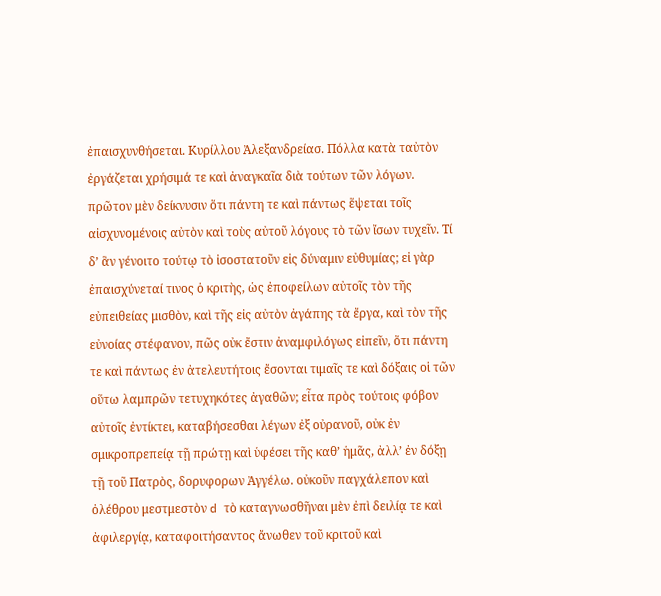ἐπαισχυνθήσεται. Κυρίλλου Ἀλεξανδρείασ. Πόλλα κατὰ ταὐτὸν ἐργάζεται χρήσιμά τε καὶ ἀναγκαῖα διὰ τούτων τῶν λόγων. πρῶτον μὲν δείκνυσιν ὅτι πάντη τε καὶ πάντως ἕψεται τοῖς αἰσχυνομένοις αὐτὸν καὶ τοὺς αὐτοῦ λόγους τὸ τῶν ἴσων τυχεῖν. Τί δ’ ἃν γένοιτο τούτῳ τὸ ἰσοστατοῦν εἰς δύναμιν εὐθυμίας; εἰ γὰρ ἐπαισχύνεταί τινος ὁ κριτὴς, ὡς ἐποφείλων αὐτοῖς τὸν τῆς εὐπειθείας μισθὸν, καὶ τῆς εἰς αὐτὸν ἀγάπης τὰ ἔργα, καὶ τὸν τῆς εὐνοίας στέφανον, πῶς οὐκ ἔστιν ἀναμφιλόγως εἰπεῖν, ὅτι πάντη τε καὶ πάντως ἐν ἀτελευτήτοις ἔσονται τιμαῖς τε καὶ δόξαις οἱ τῶν οὕτω λαμπρῶν τετυχηκότες ἀγαθῶν; εἶτα πρὸς τούτοις φόβον αὐτοῖς ἐντίκτει, καταβήσεσθαι λέγων ἐξ οὐρανοῦ, οὐκ ἐν σμικροπρεπείᾳ τῇ πρώτῃ καὶ ὑφέσει τῆς καθ’ ἡμᾶς, ἀλλ’ ἐν δόξῃ τῇ τοῦ Πατρὸς, δορυφορων Ἀγγέλω. οὐκοῦν παγχάλεπον καὶ ὀλέθρου μεστμεστὸν d τὸ καταγνωσθῆναι μὲν ἐπὶ δειλίᾳ τε καὶ ἀφιλεργίᾳ, καταφοιτήσαντος ἄνωθεν τοῦ κριτοῦ καὶ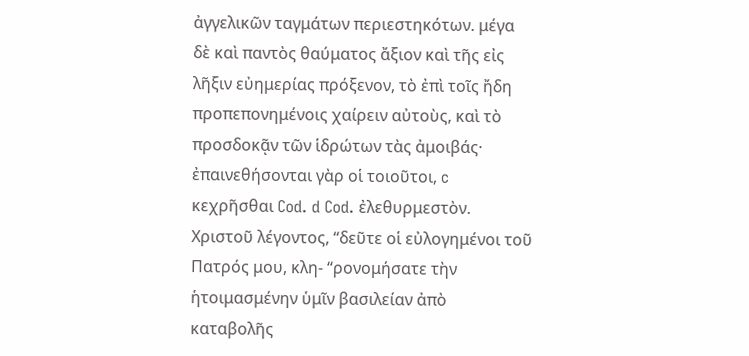ἀγγελικῶν ταγμάτων περιεστηκότων. μέγα δὲ καὶ παντὸς θαύματος ἄξιον καὶ τῆς εἰς λῆξιν εὐημερίας πρόξενον, τὸ ἐπὶ τοῖς ἤδη προπεπονημένοις χαίρειν αὐτοὺς, καὶ τὸ προσδοκᾷν τῶν ἱδρώτων τὰς ἀμοιβάς· ἐπαινεθήσονται γὰρ οἱ τοιοῦτοι, c κεχρῆσθαι Cod. d Cod. ἐλεθυρμεστὸν. Χριστοῦ λέγοντος, “δεῦτε οἱ εὐλογημένοι τοῦ Πατρός μου, κλη- “ρονομήσατε τὴν ἡτοιμασμένην ὑμῖν βασιλείαν ἀπὸ καταβολῆς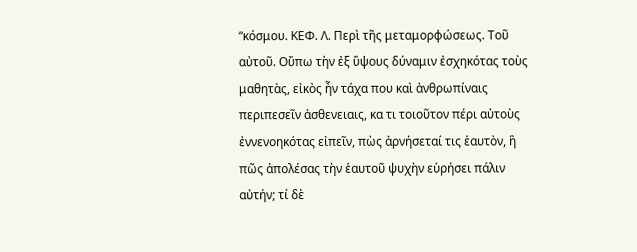“κόσμου. ΚΕΦ. Λ. Περὶ τῆς μεταμορφώσεως. Τοῦ αὐτοῦ. Οὔπω τὴν ἐξ ὕψους δύναμιν ἐσχηκότας τοὺς μαθητὰς, εἰκὸς ἦν τάχα που καὶ ἀνθρωπίναις περιπεσεῖν ἀσθενειαις, κα τι τοιοῦτον πέρι αὐτοὺς ἐννενοηκότας εἰπεῖν, πὼς ἀρνήσεταί τις ἑαυτὸν, ἣ πῶς ἀπολέσας τὴν ἑαυτοῦ ψυχὴν εὑρήσει πάλιν αὐτήν; τί δὲ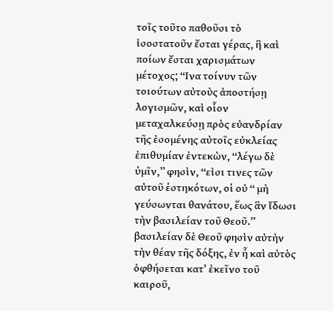τοῖς τοῦτο παθοῦσι τὸ ἰσοστατοῦν ἔσται γέρας, ἣ καὶ ποίων ἔσται χαρισμάτων μέτοχος; “Ινα τοίνυν τῶν τοιούτων αὐτοὺς ἀποστήσῃ λογισμῶν, καὶ οἷον μεταχαλκεύσῃ πρὸς εὐανδρίαν τῆς ἐσομένης αὐτοῖς εὐκλείας ἐπιθυμίαν ἐντεκὼν, “λέγω δὲ ὑμῖν,” φησὶν, “εἰσι τινες τῶν αὐτοῦ ἑστηκότων, οἱ οὐ “ μὴ γεύσωνται θανάτου, ἕως ἃν ἴδωσι τὴν βασιλείαν τοῦ Θεοῦ.” βασιλείαν δὲ Θεοῦ φησὶν αὐτὴν τὴν θέαν τῆς δόξης, ἐν ἧ καὶ αὐτὸς ὀφθήσεται κατ’ ἐκεῖνο τοῦ καιροῦ,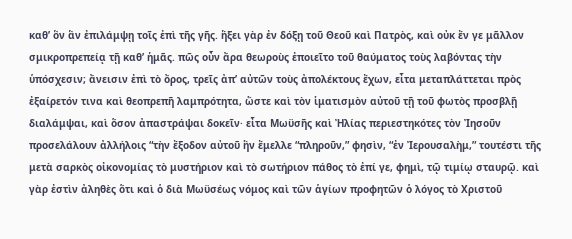καθ’ ὃν ἃν ἐπιλάμψῃ τοῖς ἐπὶ τῆς γῆς. ἥξει γὰρ ἐν δόξῃ τοῦ Θεοῦ καὶ Πατρὸς, καὶ οὐκ ἔν γε μᾶλλον σμικροπρεπείᾳ τῇ καθ’ ἡμᾶς. πῶς οὖν ἄρα θεωροὺς ἐποιεῖτο τοῦ θαύματος τοὺς λαβόντας τὴν ὑπόσχεσιν; ἄνεισιν ἐπὶ τὸ ὄρος, τρεῖς ἀπ’ αὐτῶν τοὺς ἀπολέκτους ἔχων, εἶτα μεταπλάττεται πρὸς ἐξαίρετόν τινα καὶ θεοπρεπῆ λαμπρότητα, ὥστε καὶ τὸν ἱματισμὸν αὐτοῦ τῇ τοῦ φωτὸς προσβλῇ διαλάμψαι, καὶ ὅσον ἀπαστράψαι δοκεῖν· εἶτα Μωϋσῆς καὶ Ἠλίας περιεστηκότες τὸν Ἰησοῦν προσελάλουν ἀλλήλοις “τὴν ἔξοδον αὐτοῦ ἣν ἔμελλε “πληροῦν,” φησὶν, “ἐν Ἰερουσαλὴμ,” τουτέστι τῆς μετὰ σαρκὸς οἰκονομίας τὸ μυστήριον καὶ τὸ σωτήριον πάθος τὸ ἐπί γε, φημὶ, τῷ τιμίῳ σταυρῷ. καὶ γὰρ ἐστὶν ἀληθὲς ὅτι καὶ ὁ διὰ Μωϋσέως νόμος καὶ τῶν ἁγίων προφητῶν ὁ λόγος τὸ Χριστοῦ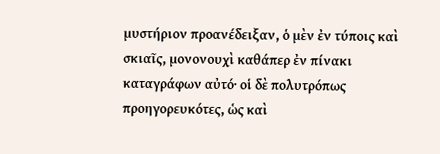μυστήριον προανέδειξαν, ὁ μὲν ἐν τύποις καὶ σκιαῖς, μονονουχὶ καθάπερ ἐν πίνακι καταγράφων αὐτό· οἱ δὲ πολυτρόπως προηγορευκότες, ὡς καὶ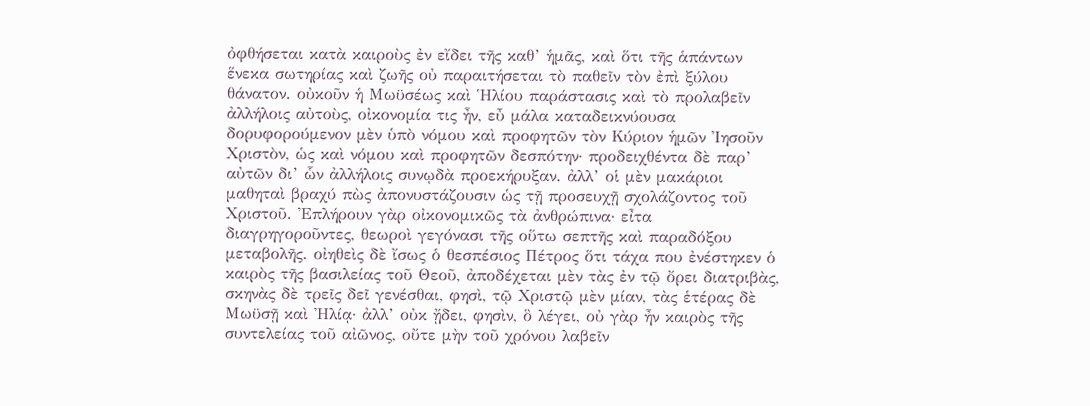ὀφθήσεται κατὰ καιροὺς ἐν εἴδει τῆς καθ’ ἡμᾶς, καὶ ὅτι τῆς ἁπάντων ἕνεκα σωτηρίας καὶ ζωῆς οὐ παραιτήσεται τὸ παθεῖν τὸν ἐπὶ ξύλου θάνατον. οὐκοῦν ἡ Μωϋσέως καὶ Ἡλίου παράστασις καὶ τὸ προλαβεῖν ἀλλήλοις αὐτοὺς, οἰκονομία τις ἦν, εὖ μάλα καταδεικνύουσα δορυφορούμενον μὲν ὑπὸ νόμου καὶ προφητῶν τὸν Κύριον ἡμῶν Ἰησοῦν Χριστὸν, ὡς καὶ νόμου καὶ προφητῶν δεσπότην· προδειχθέντα δὲ παρ’ αὐτῶν δι’ ὧν ἀλλήλοις συνῳδὰ προεκήρυξαν. ἀλλ’ οἱ μὲν μακάριοι μαθηταὶ βραχύ πὼς ἀπονυστάζουσιν ὡς τῇ προσευχῇ σχολάζοντος τοῦ Χριστοῦ. Ἐπλήρουν γὰρ οἰκονομικῶς τὰ ἀνθρώπινα· εἶτα διαγρηγοροῦντες, θεωροὶ γεγόνασι τῆς οὕτω σεπτῆς καὶ παραδόξου μεταβολῆς. οἰηθεὶς δὲ ἴσως ὁ θεσπέσιος Πέτρος ὅτι τάχα που ἐνέστηκεν ὁ καιρὸς τῆς βασιλείας τοῦ Θεοῦ, ἀποδέχεται μὲν τὰς ἐν τῷ ὄρει διατριβὰς, σκηνὰς δὲ τρεῖς δεῖ γενέσθαι, φησὶ, τῷ Χριστῷ μὲν μίαν, τὰς ἑτέρας δὲ Μωϋσῇ καὶ Ἠλίᾳ· ἀλλ’ οὐκ ᾔδει, φησὶν, ὃ λέγει, οὐ γὰρ ἦν καιρὸς τῆς συντελείας τοῦ αἰῶνος, οὔτε μὴν τοῦ χρόνου λαβεῖν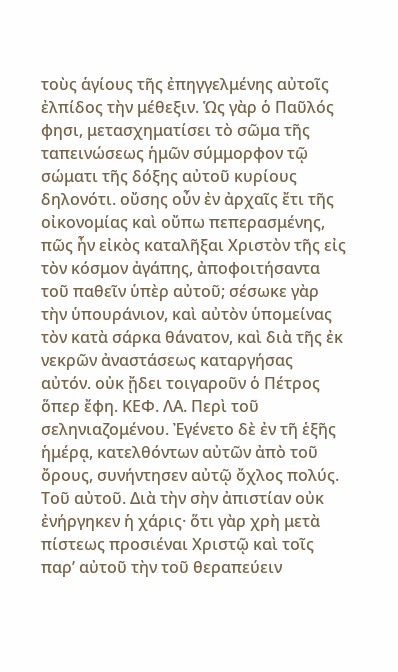τοὺς ἁγίους τῆς ἐπηγγελμένης αὐτοῖς ἐλπίδος τὴν μέθεξιν. Ὡς γὰρ ὁ Παῦλός φησι, μετασχηματίσει τὸ σῶμα τῆς ταπεινώσεως ἡμῶν σύμμορφον τῷ σώματι τῆς δόξης αὐτοῦ κυρίους δηλονότι. οὔσης οὖν ἐν ἀρχαῖς ἔτι τῆς οἰκονομίας καὶ οὔπω πεπερασμένης, πῶς ἦν εἰκὸς καταλῆξαι Χριστὸν τῆς εἰς τὸν κόσμον ἀγάπης, ἀποφοιτήσαντα τοῦ παθεῖν ὑπὲρ αὐτοῦ; σέσωκε γὰρ τὴν ὑπουράνιον, καὶ αὐτὸν ὑπομείνας τὸν κατὰ σάρκα θάνατον, καὶ διὰ τῆς ἐκ νεκρῶν ἀναστάσεως καταργήσας αὐτόν. οὐκ ᾔδει τοιγαροῦν ὁ Πέτρος ὅπερ ἔφη. ΚΕΦ. ΛΑ. Περὶ τοῦ σεληνιαζομένου. Ἐγένετο δὲ ἐν τῆ ἑξῆς ἡμέρᾳ, κατελθόντων αὐτῶν ἀπὸ τοῦ ὄρους, συνήντησεν αὐτῷ ὄχλος πολύς. Τοῦ αὐτοῦ. Διὰ τὴν σὴν ἀπιστίαν οὐκ ἐνήργηκεν ἡ χάρις· ὅτι γὰρ χρὴ μετὰ πίστεως προσιέναι Χριστῷ καὶ τοῖς παρ’ αὐτοῦ τὴν τοῦ θεραπεύειν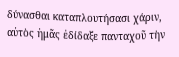δύνασθαι καταπλουτήσασι χάριν, αὐτὸς ἡμᾶς ἐδίδαξε πανταχοῦ τὴν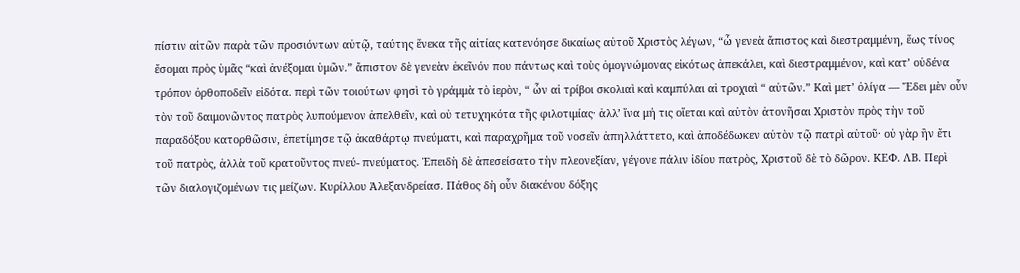πίστιν αἰτῶν παρὰ τῶν προσιόντων αὐτῷ, ταύτης ἕνεκα τῆς αἰτίας κατενόησε δικαίως αὐτοῦ Χριστὸς λέγων, “ὦ γενεὰ ἄπιστος καὶ διεστραμμένη, ἕως τίνος ἔσομαι πρὸς ὑμᾶς “καὶ ἀνέξομαι ὑμῶν.” ἄπιστον δὲ γενεὰν ἐκεῖνόν που πάντως καὶ τοὺς ὁμογνώμονας εἰκότως ἀπεκάλει, καὶ διεστραμμένον, καὶ κατ’ οὐδένα τρόπον ὀρθοποδεῖν εἰδότα. περὶ τῶν τοιούτων φησὶ τὸ γράμμὰ τὸ ἱερὸν, “ ὧν αἱ τρίβοι σκολιαὶ καὶ καμπύλαι αἱ τροχιαὶ “ αὐτῶν.” Καὶ μετ’ ὀλίγα — Ἔδει μὲν οὖν τὸν τοῦ δαιμονῶντος πατρὸς λυπούμενον ἀπελθεῖν, καὶ οὐ τετυχηκότα τῆς φιλοτιμίας· ἀλλ’ ἵνα μή τις οἴεται καὶ αὐτὸν ἀτονῆσαι Χριστὸν πρὸς τὴν τοῦ παραδόξου κατορθῶσιν, ἐπετίμησε τῷ ἀκαθάρτῳ πνεύματι, καὶ παραχρῆμα τοῦ νοσεῖν ἀπηλλάττετο, καὶ ἀποδέδωκεν αὐτὸν τῷ πατρὶ αὐτοῦ· οὐ γὰρ ἢν ἔτι τοῦ πατρὸς, ἀλλὰ τοῦ κρατοῦντος πνεύ- πνεύματος. Ἐπειδὴ δὲ ἀπεσείσατο τὴν πλεονεξίαν, γέγονε πάλιν ἰδίου πατρὸς, Χριστοῦ δὲ τὸ δῶρον. ΚΕΦ. ΛΒ. Περὶ τῶν διαλογιζομένων τις μείζων. Κυρίλλου Ἀλεξανδρείασ. Πάθος δὴ οὖν διακένου δόξης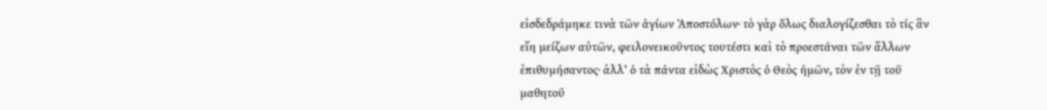εἰσδεδράμηκε τινὰ τῶν ἁγίων Ἀποστόλων· τὸ γὰρ ὅλως διαλογίζεσθαι τὸ τίς ἃν εἴη μείζων αὐτῶν, φειλονεικοῦντος τουτέστι καὶ τὸ προεστάναι τῶν ἄλλων ἐπιθυμήσαντος· ἀλλ’ ὁ τὰ πάντα εἰδὼς Χριστὸς ὁ Θεὸς ἡμῶν, τὸν ἐν τῇ τοῦ μαθητοῦ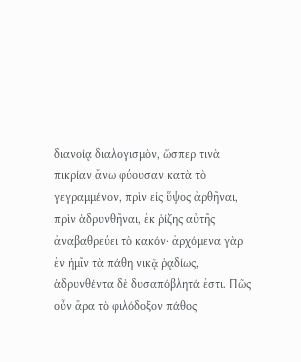διανοίᾳ διαλογισμὸν, ὥσπερ τινὰ πικρίαν ἄνω φύουσαν κατὰ τὸ γεγραμμένον, πρὶν εἰς ὕψος ἀρθῆναι, πρὶν ἁδρυνθῆναι, ἐκ ῥίζης αὐτῆς ἀναβαθρεύει τὸ κακόν· ἀρχόμενα γὰρ ἐν ἡμῖν τὰ πάθη νικᾷ ῥᾳδίως, ἁδρυνθέντα δὲ δυσαπόβλητά ἐστι. Πῶς οὖν ἄρα τὸ φιλόδοξον πάθος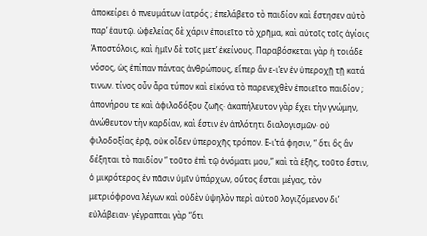ἀποκείρει ὁ πνευμάτων ἰατρός ; ἐπελάβετο τὸ παιδίον καὶ ἔστησεν αὐτὸ παρ’ ἑαυτῷ. ὠφελείας δὲ χάριν ἐποιεῖτο τὸ χρῆμα, καὶ αὐτοῖς τοῖς ἁγίοις Ἀποστόλοις, καὶ ἡμῖν δὲ τοῖς μετ’ ἐκείνους. Παραβόσκεται γὰρ ἡ τοιάδε νόσος, ὡς ἐπίπαν πάντας ἀνθρώπους, εἴπερ ἃν ε-ι’εν ἐν ὑπεροχῇ τῇ κατά τινων. τίνος οὖν ἆρα τύπον καὶ εἰκόνα τὸ παρενεχθὲν ἐποιεῖτο παιδίον ; ἀπονήρου τε καὶ ἀφιλοδόξου ζωῆς· ἀκαπήλευτον γὰρ ἔχει τὴν γνώμην, ἀνώθευτον τὴν καρδίαν, καὶ ἔστιν ἐν ἁπλότητι διαλογισμῶν· οὐ φιλοδοξίας ἐρᾷ, οὐκ οἶδεν ὑπεροχῆς τρόπον. Ε-ι’τά φησιν, “ ὅτι ὃς ἂν δέξηται τὸ παιδίον “ τοῦτο ἐπὶ τῷ ὀνόματι μου,” καὶ τὰ ἑξῆς, τοῦτο ἔστιν, ὁ μικρότερος ἐν πᾶσιν ὑμῖν ὑπάρχων, οὕτος ἔσται μέγας, τὸν μετριόφρονα λέγων καὶ οὐδὲν ὑψηλὸν περὶ αὐτοῦ λογιζόμενον δι’ εὐλάβειαν· γέγραπται γὰρ “ὅτι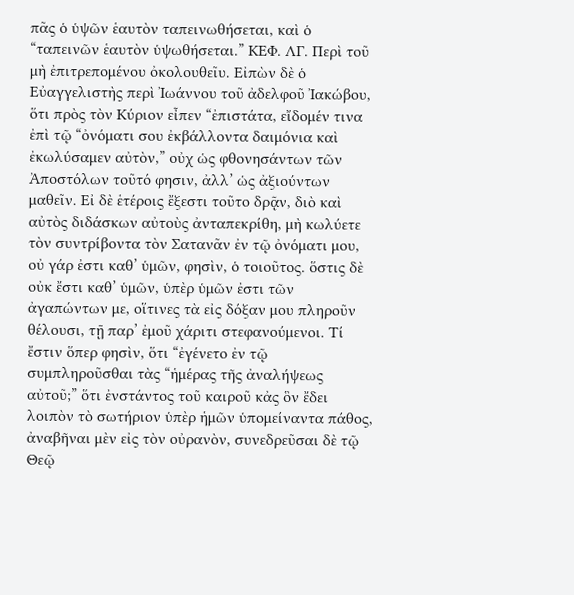πᾶς ὁ ὑψῶν ἑαυτὸν ταπεινωθήσεται, καὶ ὁ “ταπεινῶν ἑαυτὸν ὑψωθήσεται.” ΚΕΦ. ΛΓ. Περὶ τοῦ μὴ ἐπιτρεπομένου ὀκολουθεῖυ. Εἰπὼν δὲ ὁ Εὐαγγελιστὴς περὶ Ἰωάννου τοῦ ἀδελφοῦ Ἰακώβου, ὅτι πρὸς τὸν Κύριον εἶπεν “ἐπιστάτα, εἴδομέν τινα ἐπὶ τῷ “ὀνόματι σου ἐκβάλλοντα δαιμόνια καὶ ἐκωλύσαμεν αὐτὸν,” οὐχ ὡς φθονησάντων τῶν Ἀποστόλων τοῦτό φησιν, ἀλλ’ ὡς ἀξιούντων μαθεῖν. Εἰ δὲ ἑτέροις ἔξεστι τοῦτο δρᾷν, διὸ καὶ αὐτὸς διδάσκων αὐτοὺς ἀνταπεκρίθη, μὴ κωλύετε τὸν συντρίβοντα τὸν Σατανᾶν ἐν τῷ ὀνόματι μου, οὐ γάρ ἐστι καθ’ ὑμῶν, φησὶν, ὁ τοιοῦτος. ὅστις δὲ οὐκ ἔστι καθ’ ὑμῶν, ὑπὲρ ὑμῶν ἐστι τῶν ἀγαπώντων με, οἵτινες τὰ εἰς δόξαν μου πληροῦν θέλουσι, τῇ παρ’ ἐμοῦ χάριτι στεφανούμενοι. Τί ἔστιν ὅπερ φησὶν, ὅτι “ἐγένετο ἐν τῷ συμπληροῦσθαι τὰς “ἡμέρας τῆς ἀναλήψεως αὐτοῦ;” ὅτι ἐνστάντος τοῦ καιροῦ κἀς ὃν ἔδει λοιπὸν τὸ σωτήριον ὑπὲρ ἡμῶν ὑπομείναντα πάθος, ἀναβῆναι μὲν εἰς τὸν οὐρανὸν, συνεδρεῦσαι δὲ τῷ Θεῷ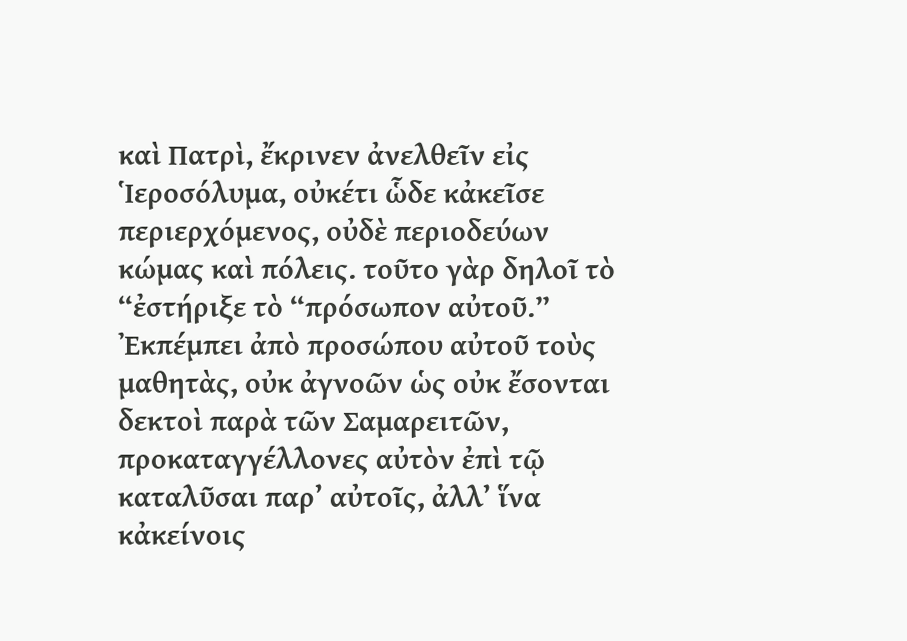καὶ Πατρὶ, ἔκρινεν ἀνελθεῖν εἰς Ἱεροσόλυμα, οὐκέτι ὧδε κἀκεῖσε περιερχόμενος, οὐδὲ περιοδεύων κώμας καὶ πόλεις. τοῦτο γὰρ δηλοῖ τὸ “ἐστήριξε τὸ “πρόσωπον αὐτοῦ.” Ἐκπέμπει ἀπὸ προσώπου αὐτοῦ τοὺς μαθητὰς, οὐκ ἀγνοῶν ὡς οὐκ ἔσονται δεκτοὶ παρὰ τῶν Σαμαρειτῶν, προκαταγγέλλονες αὐτὸν ἐπὶ τῷ καταλῦσαι παρ’ αὐτοῖς, ἀλλ’ ἵνα κἀκείνοις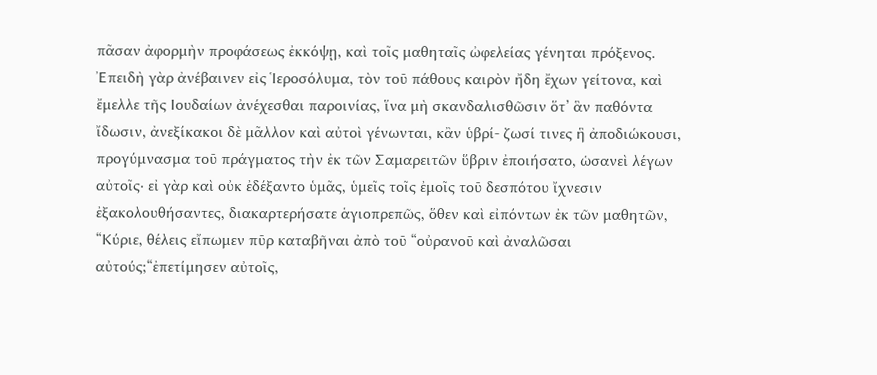πᾶσαν ἀφορμὴν προφάσεως ἐκκόψῃ, καὶ τοῖς μαθηταῖς ὠφελείας γένηται πρόξενος. Ἐπειδὴ γὰρ ἀνέβαινεν εἰς Ἱεροσόλυμα, τὸν τοῦ πάθους καιρὸν ἤδη ἔχων γείτονα, καὶ ἔμελλε τῆς Ιουδαίων ἀνέχεσθαι παροινίας, ἵνα μὴ σκανδαλισθῶσιν ὅτ’ ἃν παθόντα ἴδωσιν, ἀνεξίκακοι δὲ μᾶλλον καὶ αὐτοὶ γένωνται, κἂν ὑβρί- ζωσί τινες ἣ ἀποδιώκουσι, προγύμνασμα τοῦ πράγματος τὴν ἐκ τῶν Σαμαρειτῶν ὕβριν ἐποιήσατο, ὡσανεὶ λέγων αὐτοῖς· εἰ γὰρ καὶ οὐκ ἐδέξαντο ὑμᾶς, ὑμεῖς τοῖς ἐμοῖς τοῦ δεσπότου ἴχνεσιν ἐξακολουθήσαντες, διακαρτερήσατε ἁγιοπρεπῶς, ὅθεν καὶ εἰπόντων ἐκ τῶν μαθητῶν, “Κύριε, θέλεις εἴπωμεν πῦρ καταβῆναι ἀπὸ τοῦ “οὐρανοῦ καὶ ἀναλῶσαι αὐτούς;“ἐπετίμησεν αὐτοῖς,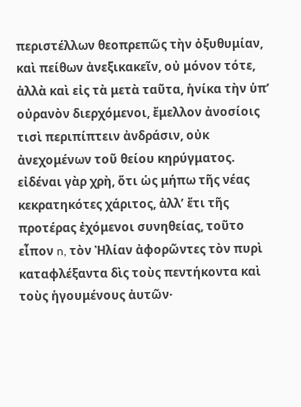περιστέλλων θεοπρεπῶς τὴν ὀξυθυμίαν, καὶ πείθων ἀνεξικακεῖν, οὐ μόνον τότε, ἀλλὰ καὶ εἰς τὰ μετὰ ταῦτα, ἡνίκα τὴν ὑπ’ οὐρανὸν διερχόμενοι, ἔμελλον ἀνοσίοις τισὶ περιπίπτειν ἀνδράσιν, οὐκ ἀνεχομένων τοῦ θείου κηρύγματος. εἰδέναι γὰρ χρὴ, ὅτι ὡς μήπω τῆς νέας κεκρατηκότες χάριτος, ἀλλ’ ἔτι τῆς προτέρας ἐχόμενοι συνηθείας, τοῦτο εἶπον n, τὸν Ἠλίαν ἀφορῶντες τὸν πυρὶ καταφλέξαντα δὶς τοὺς πεντήκοντα καὶ τοὺς ἡγουμένους ἀυτῶν·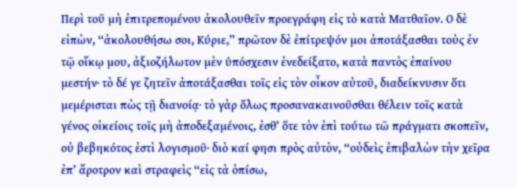Περὶ τοῦ μὴ ἐπιτρεπομένου ἀκολουθεῖν προεγράφη εἰς τὸ κατὰ Ματθαῖον. Ο δὲ εἰπὼν, “ἀκολουθήσω σοι, Κύριε,” πρῶτον δὲ ἐπίτρεψόν μοι ἀποτάξασθαι τοὺς ἐν τῷ οἴκῳ μου, ἀξιοζήλωτον μὲν ὑπόσχεσιν ἐνεδείξατο, κατὰ παντὸς ἐπαίνου μεστήν· τὸ δέ γε ζητεῖν ἀποτάξασθαι τοῖς εἰς τὸν οἶκον αὐτοῦ, διαδείκνυσιν ὅτι μεμέρισται πὼς τῇ διανοίᾳ· τὸ γὰρ ὅλως προσανακαινοῦσθαι θέλειν τοῖς κατὰ γένος οἰκείοις τοῖς μὴ ἀποδεξαμένοις, ἐσθ’ ὅτε τὸν ἐπὶ τούτω τῶ πράγματι σκοπεῖν, οὐ βεβηκότος ἐστὶ λογισμοῦ· διὸ καί φησι πρὸς αὐτὸν, “οὐδεὶς ἐπιβαλὼν τὴν χεῖρα ἐπ’ ἄροτρον καὶ στραφεὶς “εἰς τὰ ὀπίσω,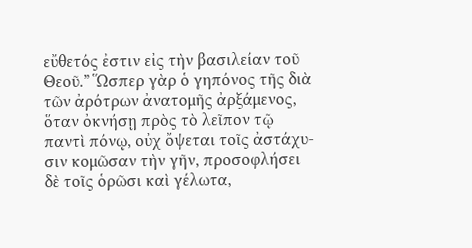εὔθετός ἐστιν εἰς τὴν βασιλείαν τοῦ Θεοῦ.” Ὥσπερ γὰρ ὁ γηπόνος τῆς διὰ τῶν ἀρότρων ἀνατομῆς ἀρξάμενος, ὅταν ὀκνήσῃ πρὸς τὸ λεῖπον τῷ παντὶ πόνῳ, οὐχ ὄψεται τοῖς ἀστάχυ- σιν κομῶσαν τὴν γῆν, προσοφλήσει δὲ τοῖς ὁρῶσι καὶ γέλωτα,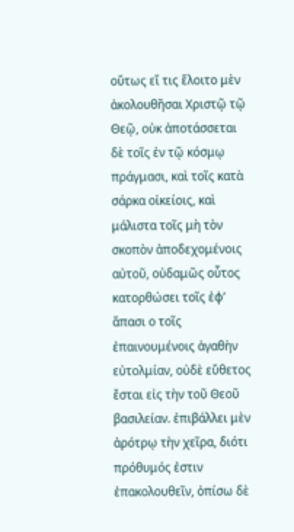οὕτως εἴ τις ἕλοιτο μὲν ἀκολουθῆσαι Χριστῷ τῷ Θεῷ, οὐκ ἀποτάσσεται δὲ τοῖς ἐν τῷ κόσμῳ πράγμασι, καὶ τοῖς κατὰ σάρκα οἰκείοις, καὶ μάλιστα τοῖς μὴ τὸν σκοπὸν ἀποδεχομένοις αὐτοῦ, οὐδαμῶς οὗτος κατορθώσει τοῖς ἐφ’ ἅπασι ο τοῖς ἐπαινουμένοις ἀγαθὴν εὐτολμίαν, οὐδὲ εὔθετος ἔσται εἰς τὴν τοῦ Θεοῦ βασιλείαν. ἐπιβάλλει μὲν ἀρότρῳ τὴν χεῖρα, διότι πρόθυμός ἐστιν ἐπακολουθεῖν, ὀπίσω δὲ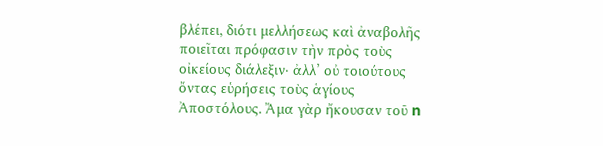βλέπει, διότι μελλήσεως καὶ ἀναβολῆς ποιεῖται πρόφασιν τὴν πρὸς τοὺς οἰκείους διάλεξιν· ἀλλ’ οὐ τοιούτους ὄντας εὑρήσεις τοὺς ἁγίους Ἀποστόλους. Ἄμα γὰρ ἤκουσαν τοῦ n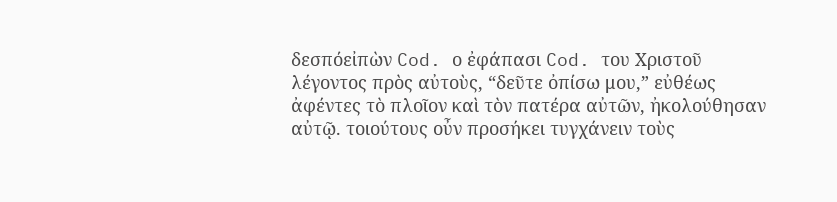δεσπόεἰπὼν Cod. ο ἐφάπασι Cod. του Χριστοῦ λέγοντος πρὸς αὐτοὺς, “δεῦτε ὀπίσω μου,” εὐθέως ἀφέντες τὸ πλοῖον καὶ τὸν πατέρα αὐτῶν, ἠκολούθησαν αὐτῷ. τοιούτους οὖν προσήκει τυγχάνειν τοὺς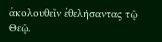ἀκολουθεῖν ἐθελήσαντας τῷ Θεῷ.